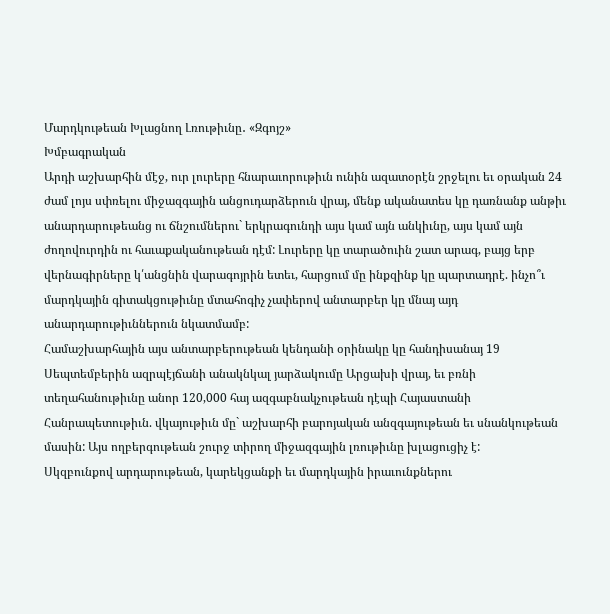Մարդկութեան Խլացնող Լռութիւնը․ «Զգոյշ»
Խմբագրական
Արդի աշխարհին մէջ, ուր լուրերը հնարաւորութիւն ունին ազատօրէն շրջելու եւ օրական 24 ժամ լոյս սփռելու միջազգային անցուդարձերուն վրայ, մենք ականատես կը դառնանք անթիւ անարդարութեանց ու ճնշումներու` երկրագունդի այս կամ այն անկիւնը, այս կամ այն ժողովուրդին ու հաւաքականութեան դէմ: Լուրերը կը տարածուին շատ արագ, բայց երբ վերնագիրները կ՛անցնին վարագոյրին ետեւ, հարցում մը ինքզինք կը պարտադրէ. ինչո՞ւ մարդկային գիտակցութիւնը մտահոգիչ չափերով անտարբեր կը մնայ այդ անարդարութիւններուն նկատմամբ:
Համաշխարհային այս անտարբերութեան կենդանի օրինակը կը հանդիսանայ 19 Սեպտեմբերին ազրպէյճանի անակնկալ յարձակումը Արցախի վրայ, եւ բռնի տեղահանութիւնը անոր 120,000 հայ ազգաբնակչութեան դէպի Հայաստանի Հանրապետութիւն. վկայութիւն մը` աշխարհի բարոյական անզգայութեան եւ սնանկութեան մասին: Այս ողբերգութեան շուրջ տիրող միջազգային լռութիւնը խլացուցիչ է:
Սկզբունքով արդարութեան, կարեկցանքի եւ մարդկային իրաւունքներու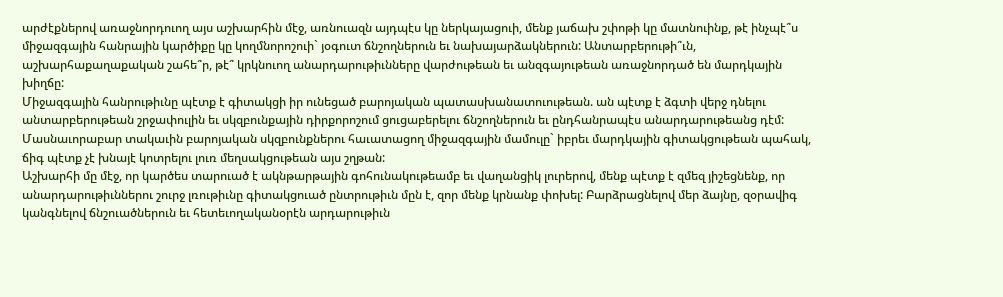արժէքներով առաջնորդուող այս աշխարհին մէջ, առնուազն այդպէս կը ներկայացուի, մենք յաճախ շփոթի կը մատնուինք, թէ ինչպէ՞ս միջազգային հանրային կարծիքը կը կողմնորոշուի` յօգուտ ճնշողներուն եւ նախայարձակներուն: Անտարբերութի՞ւն, աշխարհաքաղաքական շահե՞ր, թէ՞ կրկնուող անարդարութիւնները վարժութեան եւ անզգայութեան առաջնորդած են մարդկային խիղճը:
Միջազգային հանրութիւնը պէտք է գիտակցի իր ունեցած բարոյական պատասխանատուութեան. ան պէտք է ձգտի վերջ դնելու անտարբերութեան շրջափուլին եւ սկզբունքային դիրքորոշում ցուցաբերելու ճնշողներուն եւ ընդհանրապէս անարդարութեանց դէմ: Մասնաւորաբար տակաւին բարոյական սկզբունքներու հաւատացող միջազգային մամուլը` իբրեւ մարդկային գիտակցութեան պահակ, ճիգ պէտք չէ խնայէ կոտրելու լուռ մեղսակցութեան այս շղթան:
Աշխարհի մը մէջ, որ կարծես տարուած է ակնթարթային գոհունակութեամբ եւ վաղանցիկ լուրերով, մենք պէտք է զմեզ յիշեցնենք, որ անարդարութիւններու շուրջ լռութիւնը գիտակցուած ընտրութիւն մըն է, զոր մենք կրնանք փոխել: Բարձրացնելով մեր ձայնը, զօրավիգ կանգնելով ճնշուածներուն եւ հետեւողականօրէն արդարութիւն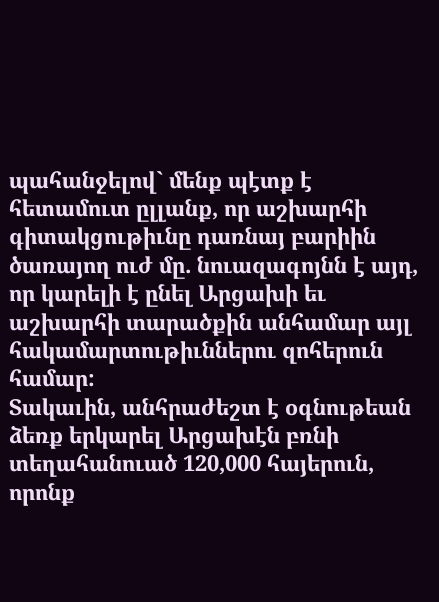պահանջելով` մենք պէտք է հետամուտ ըլլանք, որ աշխարհի գիտակցութիւնը դառնայ բարիին ծառայող ուժ մը. նուազագոյնն է այդ, որ կարելի է ընել Արցախի եւ աշխարհի տարածքին անհամար այլ հակամարտութիւններու զոհերուն համար:
Տակաւին, անհրաժեշտ է օգնութեան ձեռք երկարել Արցախէն բռնի տեղահանուած 120,000 հայերուն, որոնք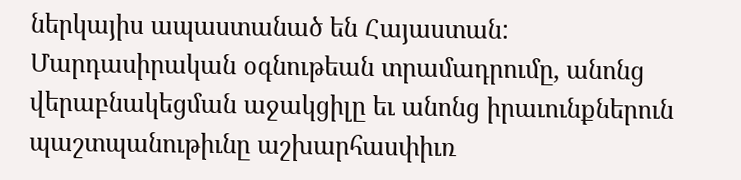ներկայիս ապաստանած են Հայաստան: Մարդասիրական օգնութեան տրամադրումը, անոնց վերաբնակեցման աջակցիլը եւ անոնց իրաւունքներուն պաշտպանութիւնը աշխարհասփիւռ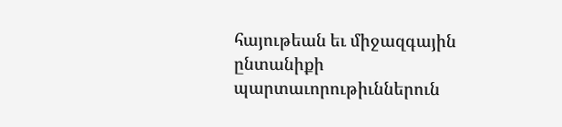հայութեան եւ միջազգային ընտանիքի պարտաւորութիւններուն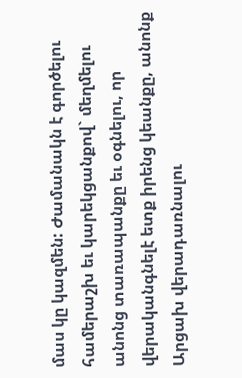մաս կը կազմեն: Ժամանակն է գործելու համերաշխ եւ կարեկցանքով` մեղմելու անոնց տառապանքը եւ օգնելու, որ վերականգնելէ ետք իրենց կեանքը, անոնք Արցախ վերադառնալու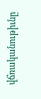վճռականութիւնը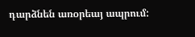դարձնեն առօրեայ ապրում: